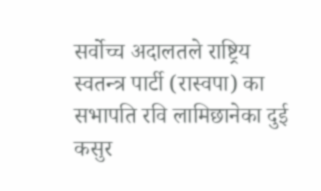सर्वोच्च अदालतले राष्ट्रिय स्वतन्त्र पार्टी (रास्वपा) का सभापति रवि लामिछानेका दुई कसुर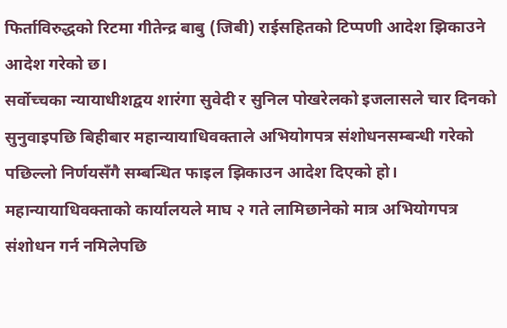फिर्ताविरुद्धको रिटमा गीतेन्द्र बाबु (जिबी) राईसहितको टिप्पणी आदेश झिकाउने आदेश गरेको छ।
सर्वोच्चका न्यायाधीशद्वय शारंगा सुवेदी र सुनिल पोखरेलको इजलासले चार दिनको सुनुवाइपछि बिहीबार महान्यायाधिवक्ताले अभियोगपत्र संशोधनसम्बन्धी गरेको पछिल्लो निर्णयसँगै सम्बन्धित फाइल झिकाउन आदेश दिएको हो।
महान्यायाधिवक्ताको कार्यालयले माघ २ गते लामिछानेको मात्र अभियोगपत्र संशोधन गर्न नमिलेपछि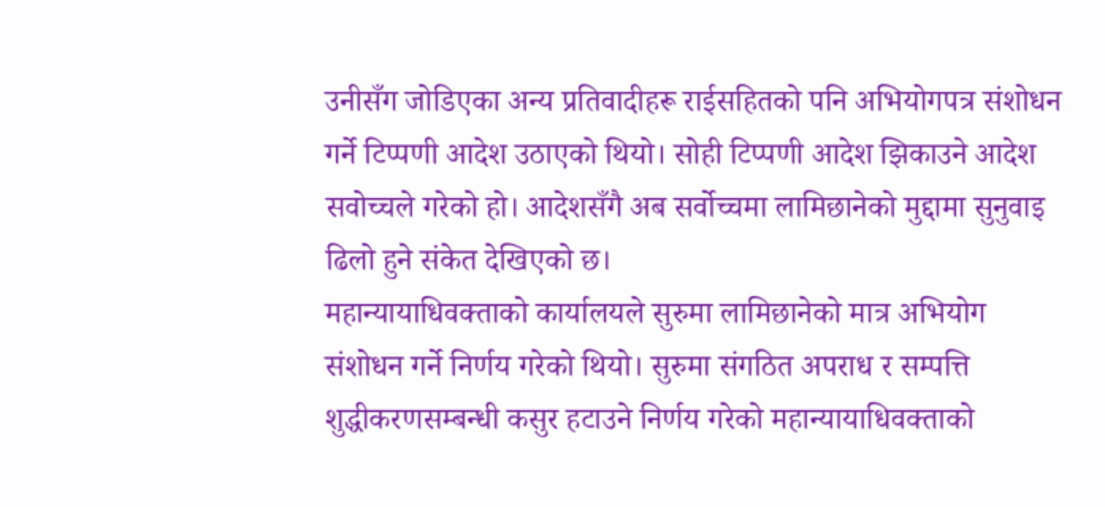उनीसँग जोडिएका अन्य प्रतिवादीहरू राईसहितको पनि अभियोगपत्र संशोधन गर्ने टिप्पणी आदेश उठाएको थियो। सोही टिप्पणी आदेश झिकाउने आदेश सवोच्चले गरेको हो। आदेशसँगै अब सर्वोच्चमा लामिछानेको मुद्दामा सुनुवाइ ढिलो हुने संकेत देखिएको छ।
महान्यायाधिवक्ताको कार्यालयले सुरुमा लामिछानेको मात्र अभियोग संशोधन गर्ने निर्णय गरेको थियो। सुरुमा संगठित अपराध र सम्पत्ति शुद्धीकरणसम्बन्धी कसुर हटाउने निर्णय गरेको महान्यायाधिवक्ताको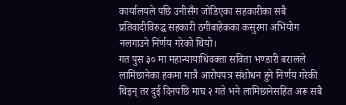कार्यालयले पछि उनीसँग जोडिएका सहकारीका सबै प्रतिवादीविरुद्ध सहकारी ठगीबाहेकका कसुरमा अभियोग नलगाउने निर्णय गरेको थियो।
गत पुस ३० मा महान्यायाधिवक्ता सविता भण्डारी बरालले लामिछानेका हकमा मात्रै आरोपपत्र संशोधन हुने निर्णय गरेकी थिइन् तर दुई दिनपछि माघ २ गते भने लामिछानेसहित अरू सबै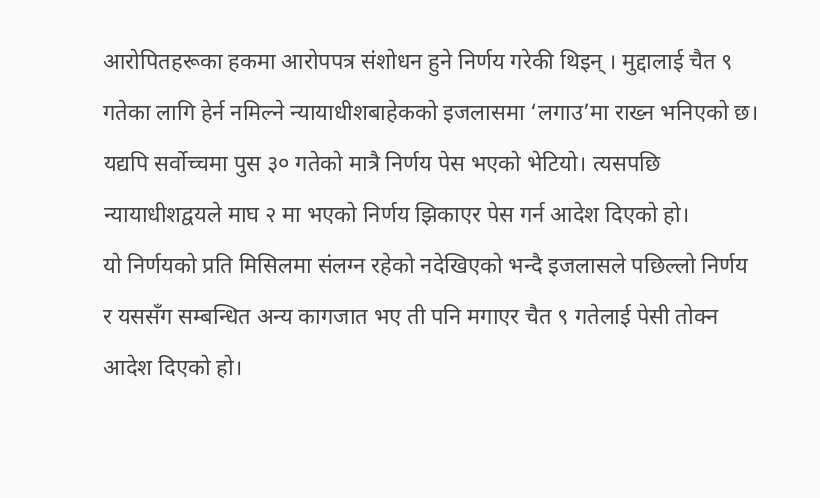आरोपितहरूका हकमा आरोपपत्र संशोधन हुने निर्णय गरेकी थिइन् । मुद्दालाई चैत ९ गतेका लागि हेर्न नमिल्ने न्यायाधीशबाहेकको इजलासमा ‘लगाउ’मा राख्न भनिएको छ। यद्यपि सर्वोच्चमा पुस ३० गतेको मात्रै निर्णय पेस भएको भेटियो। त्यसपछि न्यायाधीशद्वयले माघ २ मा भएको निर्णय झिकाएर पेस गर्न आदेश दिएको हो।
यो निर्णयको प्रति मिसिलमा संलग्न रहेको नदेखिएको भन्दै इजलासले पछिल्लो निर्णय र यससँग सम्बन्धित अन्य कागजात भए ती पनि मगाएर चैत ९ गतेलाई पेसी तोक्न आदेश दिएको हो।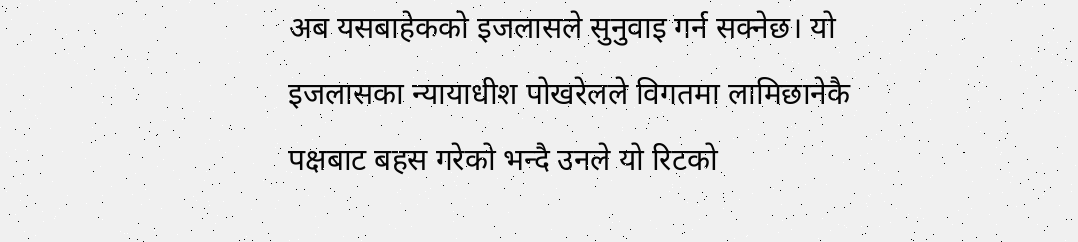अब यसबाहेकको इजलासले सुनुवाइ गर्न सक्नेछ। यो इजलासका न्यायाधीश पोखरेलले विगतमा लामिछानेकै पक्षबाट बहस गरेको भन्दै उनले यो रिटको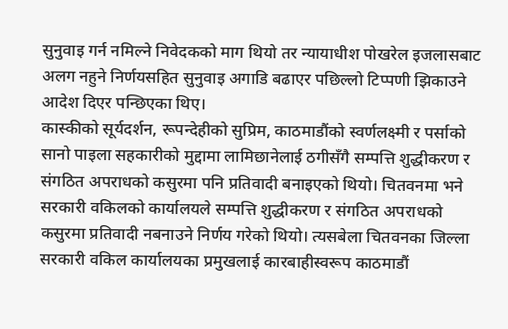सुनुवाइ गर्न नमिल्ने निवेदकको माग थियो तर न्यायाधीश पोखरेल इजलासबाट अलग नहुने निर्णयसहित सुनुवाइ अगाडि बढाएर पछिल्लो टिप्पणी झिकाउने आदेश दिएर पन्छिएका थिए।
कास्कीको सूर्यदर्शन, रूपन्देहीको सुप्रिम, काठमाडौंको स्वर्णलक्ष्मी र पर्साको सानो पाइला सहकारीको मुद्दामा लामिछानेलाई ठगीसँगै सम्पत्ति शुद्धीकरण र संगठित अपराधको कसुरमा पनि प्रतिवादी बनाइएको थियो। चितवनमा भने सरकारी वकिलको कार्यालयले सम्पत्ति शुद्धीकरण र संगठित अपराधको कसुरमा प्रतिवादी नबनाउने निर्णय गरेको थियो। त्यसबेला चितवनका जिल्ला सरकारी वकिल कार्यालयका प्रमुखलाई कारबाहीस्वरूप काठमाडौं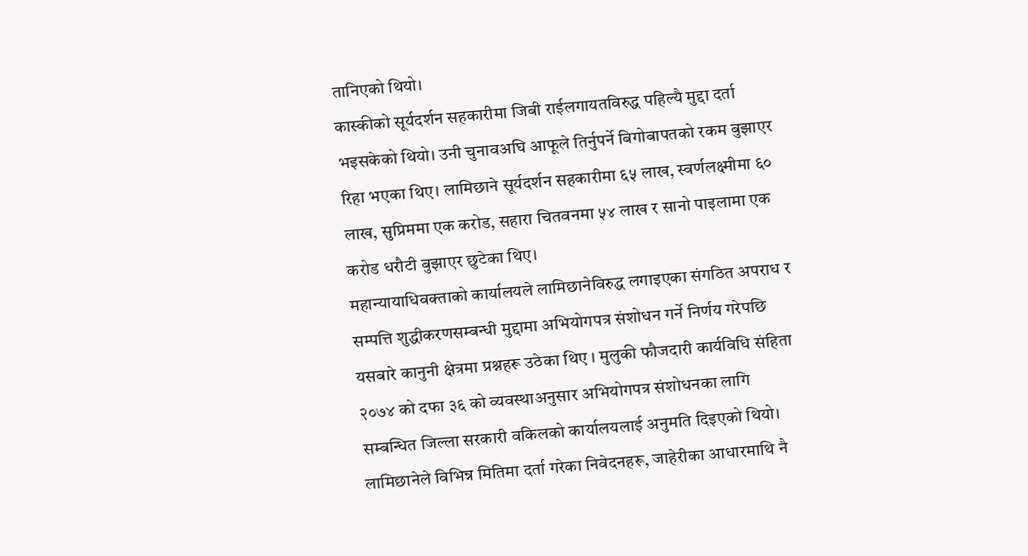तानिएको थियो।
कास्कीको सूर्यदर्शन सहकारीमा जिबी राईलगायतविरुद्ध पहिल्यै मुद्दा दर्ता भइसकेको थियो। उनी चुनावअघि आफूले तिर्नुपर्ने बिगोबापतको रकम बुझाएर रिहा भएका थिए। लामिछाने सूर्यदर्शन सहकारीमा ६५ लाख, स्वर्णलक्ष्मीमा ६० लाख, सुप्रिममा एक करोड, सहारा चितवनमा ५४ लाख र सानो पाइलामा एक करोड धरौटी बुझाएर छुटेका थिए।
महान्यायाधिवक्ताको कार्यालयले लामिछानेविरुद्ध लगाइएका संगठित अपराध र सम्पत्ति शुद्धीकरणसम्बन्धी मुद्दामा अभियोगपत्र संशोधन गर्ने निर्णय गरेपछि यसबारे कानुनी क्षेत्रमा प्रश्नहरू उठेका थिए । मुलुकी फौजदारी कार्यविधि संहिता २०७४ को दफा ३६ को व्यवस्थाअनुसार अभियोगपत्र संशोधनका लागि सम्बन्धित जिल्ला सरकारी वकिलको कार्यालयलाई अनुमति दिइएको थियो।
लामिछानेले विभिन्न मितिमा दर्ता गरेका निवेदनहरू, जाहेरीका आधारमाथि नै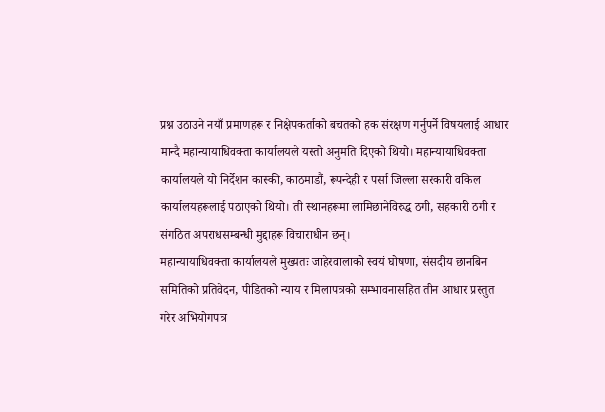प्रश्न उठाउने नयाँ प्रमाणहरू र निक्षेपकर्ताको बचतको हक संरक्षण गर्नुपर्ने विषयलाई आधार मान्दै महान्यायाधिवक्ता कार्यालयले यस्तो अनुमति दिएको थियो। महान्यायाधिवक्ता कार्यालयले यो निर्देशन कास्की, काठमाडौं, रूपन्देही र पर्सा जिल्ला सरकारी वकिल कार्यालयहरूलाई पठाएको थियो। ती स्थानहरूमा लामिछानेविरुद्ध ठगी, सहकारी ठगी र संगठित अपराधसम्बन्धी मुद्दाहरू विचाराधीन छन्।
महान्यायाधिवक्ता कार्यालयले मुख्यतः जाहेरवालाको स्वयं घोषणा, संसदीय छानबिन समितिको प्रतिवेदन, पीडितको न्याय र मिलापत्रको सम्भावनासहित तीन आधार प्रस्तुत गरेर अभियोगपत्र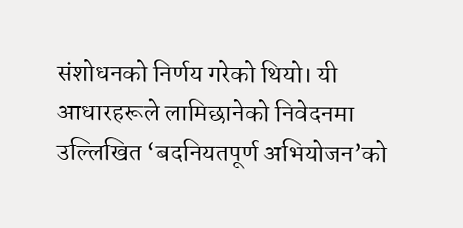संशोधनको निर्णय गरेको थियो। यी आधारहरूले लामिछानेको निवेदनमा उल्लिखित ‘बदनियतपूर्ण अभियोजन’को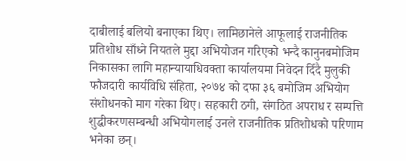दाबीलाई बलियो बनाएका थिए। लामिछानेले आफूलाई राजनीतिक प्रतिशोध साँध्ने नियतले मुद्दा अभियोजन गरिएको भन्दै कानुनबमोजिम निकासका लागि महान्यायाधिवक्ता कार्यालयमा निवेदन दिँदै मुलुकी फौजदारी कार्यविधि संहिता, २०७४ को दफा ३६ बमोजिम अभियोग संशोधनको माग गरेका थिए। सहकारी ठगी, संगठित अपराध र सम्पत्ति शुद्धीकरणसम्बन्धी अभियोगलाई उनले राजनीतिक प्रतिशोधको परिणाम भनेका छन्।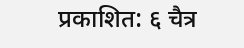प्रकाशित: ६ चैत्र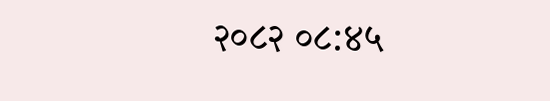२०८२ ०८:४५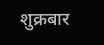शुक्रबार